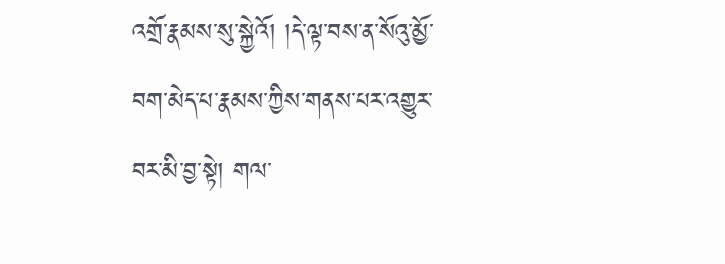འགྲོ་རྣམས་སུ་སྐྱེའོ། །དེ་ལྟ་བས་ན་སོའུ་མྱོ་བག་མེད་པ་རྣམས་ཀྱིས་གནས་པར་འགྱུར་བར་མི་བྱ་སྟེ། གལ་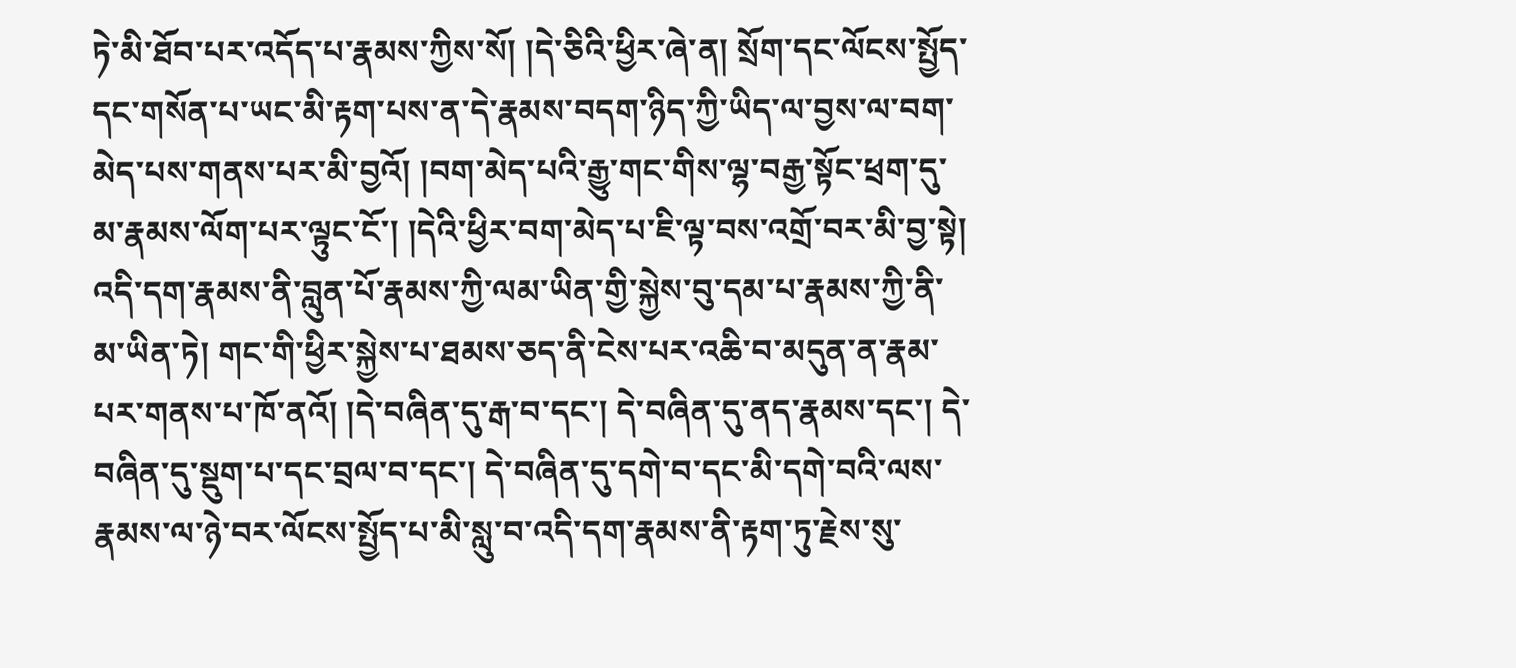ཏེ་མི་ཐོབ་པར་འདོད་པ་རྣམས་ཀྱིས་སོ། །དེ་ཅིའི་ཕྱིར་ཞེ་ན། སྲོག་དང་ལོངས་སྤྱོད་དང་གསོན་པ་ཡང་མི་རྟག་པས་ན་དེ་རྣམས་བདག་ཉིད་ཀྱི་ཡིད་ལ་བྱས་ལ་བག་མེད་པས་གནས་པར་མི་བྱའོ། །བག་མེད་པའི་རྒྱུ་གང་གིས་ལྷ་བརྒྱ་སྟོང་ཕྲག་དུ་མ་རྣམས་ལོག་པར་ལྟུང་ངོ་། །དེའི་ཕྱིར་བག་མེད་པ་ཇི་ལྟ་བས་འགྲོ་བར་མི་བྱ་སྟེ། འདི་དག་རྣམས་ནི་བླུན་པོ་རྣམས་ཀྱི་ལམ་ཡིན་གྱི་སྐྱེས་བུ་དམ་པ་རྣམས་ཀྱི་ནི་མ་ཡིན་ཏེ། གང་གི་ཕྱིར་སྐྱེས་པ་ཐམས་ཅད་ནི་ངེས་པར་འཆི་བ་མདུན་ན་རྣམ་པར་གནས་པ་ཁོ་ནའོ། །དེ་བཞིན་དུ་རྒ་བ་དང་། དེ་བཞིན་དུ་ནད་རྣམས་དང་། དེ་བཞིན་དུ་སྡུག་པ་དང་བྲལ་བ་དང་། དེ་བཞིན་དུ་དགེ་བ་དང་མི་དགེ་བའི་ལས་རྣམས་ལ་ཉེ་བར་ལོངས་སྤྱོད་པ་མི་སླུ་བ་འདི་དག་རྣམས་ནི་རྟག་ཏུ་རྗེས་སུ་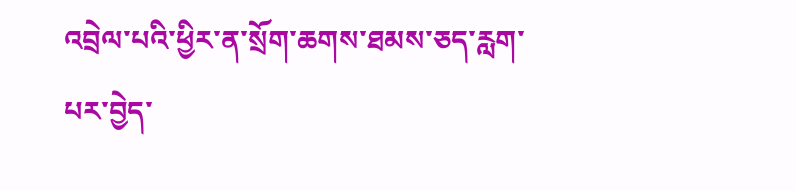འབྲེལ་པའི་ཕྱིར་ན་སྲོག་ཆགས་ཐམས་ཅད་རླག་པར་བྱེད་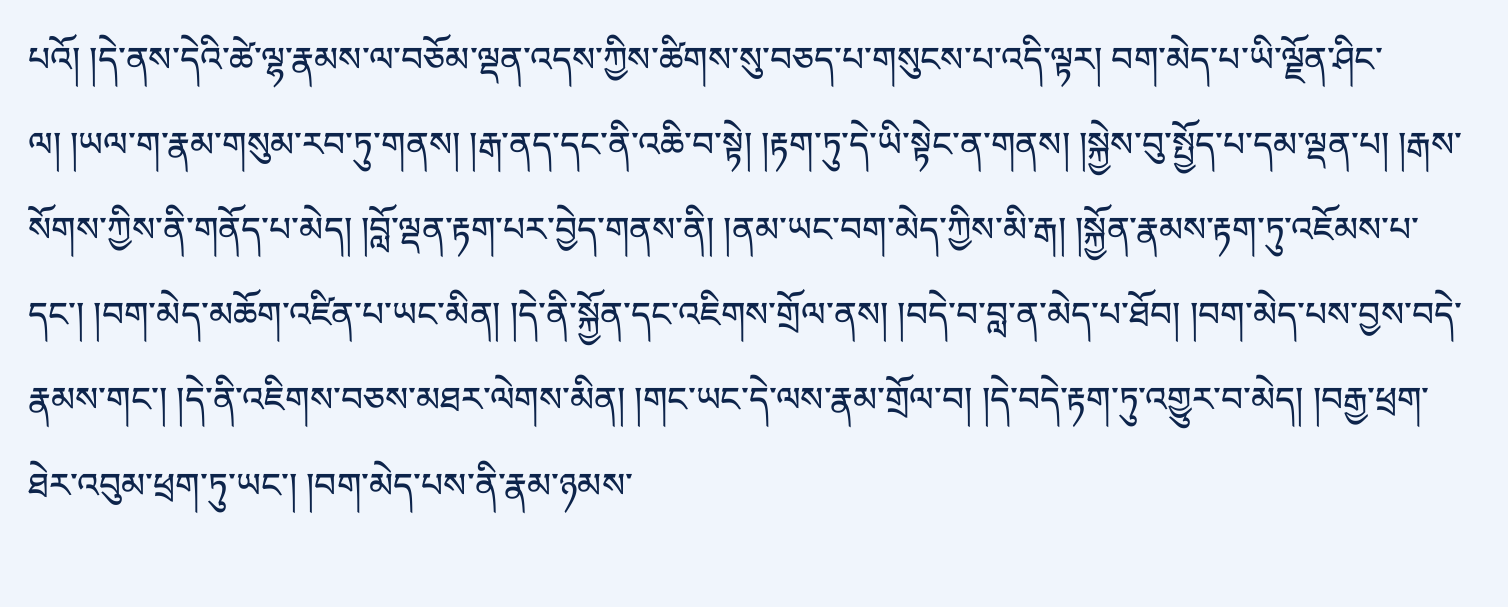པའོ། །དེ་ནས་དེའི་ཚེ་ལྷ་རྣམས་ལ་བཅོམ་ལྡན་འདས་ཀྱིས་ཚིགས་སུ་བཅད་པ་གསུངས་པ་འདི་ལྟར། བག་མེད་པ་ཡི་ལྗོན་ཤིང་ལ། །ཡལ་ག་རྣམ་གསུམ་རབ་ཏུ་གནས། །རྒ་ནད་དང་ནི་འཆི་བ་སྟེ། །རྟག་ཏུ་དེ་ཡི་སྟེང་ན་གནས། །སྐྱེས་བུ་སྤྱོད་པ་དམ་ལྡན་པ། །རྒས་སོགས་ཀྱིས་ནི་གནོད་པ་མེད། །བློ་ལྡན་རྟག་པར་བྱེད་གནས་ནི། །ནམ་ཡང་བག་མེད་ཀྱིས་མི་རྒ། །སྐྱོན་རྣམས་རྟག་ཏུ་འཇོམས་པ་དང་། །བག་མེད་མཆོག་འཛིན་པ་ཡང་མིན། །དེ་ནི་སྐྱོན་དང་འཇིགས་གྲོལ་ནས། །བདེ་བ་བླ་ན་མེད་པ་ཐོབ། །བག་མེད་པས་བྱས་བདེ་རྣམས་གང་། །དེ་ནི་འཇིགས་བཅས་མཐར་ལེགས་མིན། །གང་ཡང་དེ་ལས་རྣམ་གྲོལ་བ། །དེ་བདེ་རྟག་ཏུ་འགྱུར་བ་མེད། །བརྒྱ་ཕྲག་ཐེར་འབུམ་ཕྲག་ཏུ་ཡང་། །བག་མེད་པས་ནི་རྣམ་ཉམས་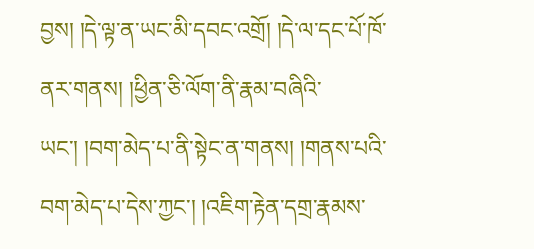བྱས། །དེ་ལྟ་ན་ཡང་མི་དབང་འགྲོ། །དེ་ལ་དང་པོ་ཁོ་ནར་གནས། །ཕྱིན་ཅི་ལོག་ནི་རྣམ་བཞིའི་ཡང་། །བག་མེད་པ་ནི་སྟེང་ན་གནས། །གནས་པའི་བག་མེད་པ་དེས་ཀྱང་། །འཇིག་རྟེན་དགྲ་རྣམས་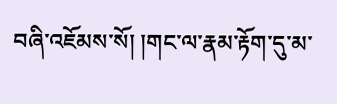བཞི་འཇོམས་སོ། །གང་ལ་རྣམ་རྟོག་དུ་མ་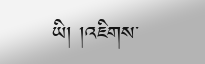ཡི། །འཇིགས་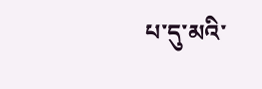པ་དུ་མའི་